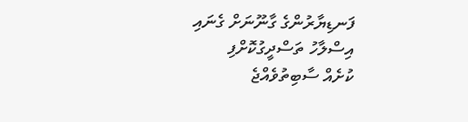ފަނޑިޔާރުންގެ ގާނޫނަށް ގެނައި އިސްލާހު ތަސްދީގުކޮށްފި
ކުށެއް ސާބިތުވެއްޖެ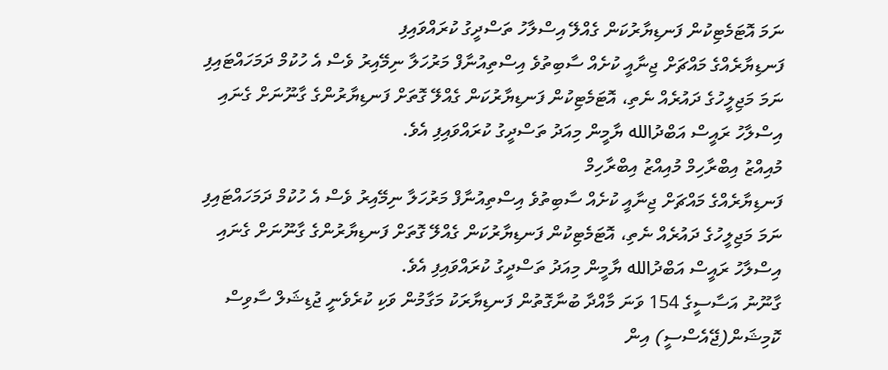ނަމަ އޮޓަމެޓިކުން ފަނޑިޔާރުކަން ގެއްލޭ އިސްލާހު ތަސްދީގު ކުރައްވައިފި
ފަނޑިޔާރެއްގެ މައްޗަށް ޖިނާއީ ކުށެއް ސާބިތުވެ އިސްތިއުނާފް މަރުހަލާ ނިމޭއިރު ވެސް އެ ހުކުމް ދަމަހައްޓައިފި ނަމަ މަޖިލީހުގެ ދައުރެއް ނެތި، އޮޓަމެޓިކުން ފަނޑިޔާރުކަން ގެއްލޭ ގޮތަށް ފަނޑިޔާރުންގެ ގާނޫނަށް ގެނައި އިސްލާހު ރައީސް އަބްދުالله ޔާމީން މިއަދު ތަސްދީގު ކުރައްވައިފި އެވެ.
މުއިއްޒު އިބްރާހިމް މުއިއްޒު އިބްރާހިމް
ފަނޑިޔާރެއްގެ މައްޗަށް ޖިނާއީ ކުށެއް ސާބިތުވެ އިސްތިއުނާފް މަރުހަލާ ނިމޭއިރު ވެސް އެ ހުކުމް ދަމަހައްޓައިފި ނަމަ މަޖިލީހުގެ ދައުރެއް ނެތި، އޮޓަމެޓިކުން ފަނޑިޔާރުކަން ގެއްލޭ ގޮތަށް ފަނޑިޔާރުންގެ ގާނޫނަށް ގެނައި އިސްލާހު ރައީސް އަބްދުالله ޔާމީން މިއަދު ތަސްދީގު ކުރައްވައިފި އެވެ.
ގާނޫނު އަސާސީގެ 154 ވަނަ މާއްދާ ބުނާގޮތުން ފަނޑިޔާރަކު މަގާމުން ވަކި ކުރެވެނީ ޖުޑިޝަލް ސާވިސް ކޮމިޝަން(ޖޭއެސްސީ) އިން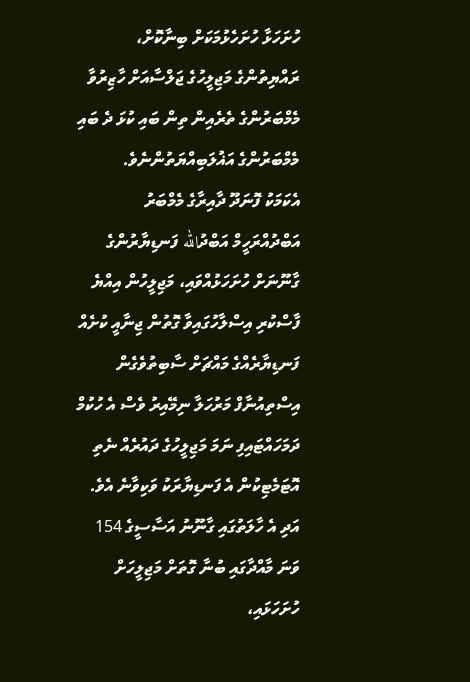ހުށަހަޅާ ހުށަހެޅުމަކަށް ބިނާކޮށް، ރައްޔިތުންގެ މަޖިލީހުގެ ޖަލްސާއަށް ހާޒިރުވާ މެމްބަރުންގެ ތެރެއިން ތިން ބައި ކުޅަ ދެ ބައި މެމްބަރުންގެ އަޣުލަބިއްޔަތުންނެވެ.
އެކަމަކު ފޮނަދޫ ދާއިރާގެ މެމްބަރު އަބްދުއްރަހީމް އަބްދުالله ފަނޑިޔާރުންގެ ގާނޫނަށް ހުށަހަޅުއްވައި، މަޖިލީހުން އިއްޔެ ފާސްކުރި އިސްލާހުގައިވާ ގޮތުން ޖިނާއީ ކުށެއް ފަނޑިޔާރެއްގެ މައްޗަށް ސާބިތުވެގެން އިސްތިއުނާފް މަރުހަލާ ނިމޭއިރު ވެސް އެ ހުކުމް ދަމަހައްޓައިފި ނަމަ މަޖިލީހުގެ ދައުރެއް ނެތި އޮޓަމެޓިކުން އެ ފަނޑިޔާރަކު ވަކިވާނެ އެވެ. އަދި އެ ހާލަތުގައި ގާނޫނު އަސާސީގެ 154 ވަނަ މާއްދާގައި ބުނާ ގޮތަށް މަޖިލީހަށް ހުށަހަޅައި،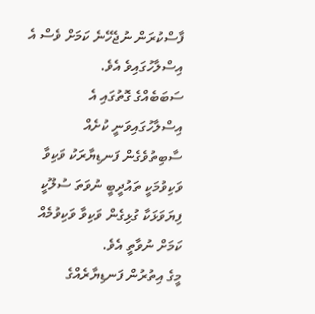ފާސްކުރަން ނުޖެހޭނެ ކަމަށް ވެސް އެ އިސްލާހުގައިވެ އެވެ.
ސަބަބެއްގެ ގޮތުގައި އެ އިސްލާހުގައިވަނީ ކުށެއް ސާބިތުވެގެން ފަނޑިޔާރަކު ވަކިވާ ވަކިވުމަކީ ތައުދީބީ ނުވަތަ ސުލޫކީ ފިޔަވަޅަކާ ގުޅިގެން ވަކިވާ ވަކިވުމެއް ކަމަށް ނުވާތީ އެވެ.
މީގެ އިތުރުން ފަނޑިޔާރެއްގެ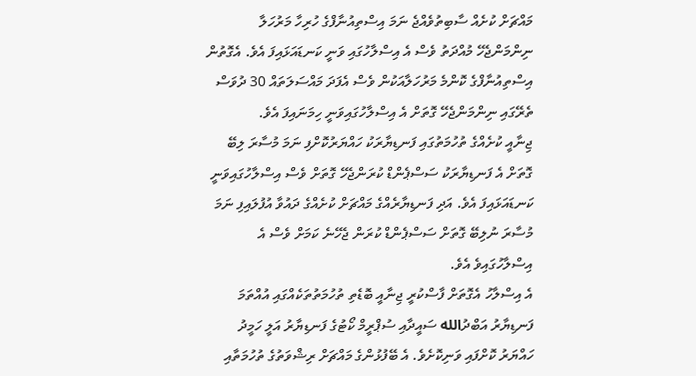މައްޗަށް ކުށެއް ސާބިތުވެއްޖެ ނަމަ އިސްތިއުނާފްގެ ހުރިހާ މަރުހަލާ ނިންމަންޖެހޭ މުއްދަތު ވެސް އެ އިސްލާހުގައި ވަނީ ކަނޑައަޅައިފަ އެވެ. އެގޮތުން އިސްތިއުނާފްގެ ކޮންމެ މަރުހަލާއަކުން ވެސް އެފަދަ މައްސަލަތައް 30 ދުވަސް ތެރޭގައި ނިންމަންޖެހޭ ގޮތަށް އެ އިސްލާހުގައިވަނީ ހިމަނައިފަ އެވެ.
ޖިނާއީ ކުށެއްގެ ތުހުމަތުގައި ފަނޑިޔާރަކު ހައްޔަރުކޮށްފި ނަމަ މުސާރަ ލިބޭ ގޮތަށް އެ ފަނޑިޔާރަކު ސަސްޕެންޑް ކުރަންޖެހޭ ގޮތަށް ވެސް އިސްލާހުގައިވަނީ ކަނޑައަޅައިފަ އެވެ. އަދި ފަނޑިޔާރެއްގެ މައްޗަށް ކުށެއްގެ ދައުވާ އުފުލައިފި ނަމަ މުސާރަ ނުލިބޭ ގޮތަށް ސަސްޕެންޑް ކުރަން ޖެހޭނެ ކަމަށް ވެސް އެ އިސްލާހުގައިވެ އެވެ.
އެ އިސްލާހު އެގޮތަށް ފާސްކުރީ ޖިނާއީ ބޮޑެތި ތުހުމަތުތަކެއްގައި އުއްތަމަ ފަނޑިޔާރު އަބްދުالله ސައީދާއި ސުޕްރީމް ކޯޓުގެ ފަނޑިޔާރު އަލީ ހަމީދު ހައްޔަރު ކޮށްފައި ވަނިކޮށެވެ. އެ ބޭފުޅުންގެ މައްޗަށް ރިޝްވަތުގެ ތުހުމަތާއި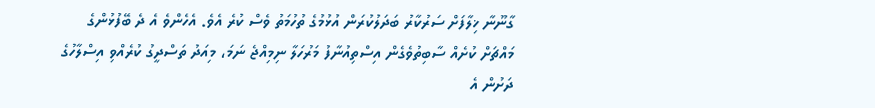ގާނޫނާ ޚިލާފަށް ސަރުކާރު ބަދަލުކުރަން އުޅުމުގެ ތުހުމަތު ވެސް ކުރެ އެވެ. އެހެންވެ އެ ދެ ބޭފުޅުންގެ މައްޗަށް ކުށެއް ސާބިތުވެގެން އިސްތިއުނާފު މަރުހަލާ ނިމިއްޖެ ނަމަ، މިއަދު ތަސްދީގު ކުރެއްވި އިސްލާހުގެ ދަށުން އެ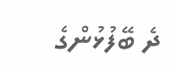ދެ ބޭފުޅުންގެ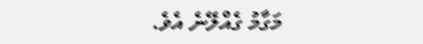މަގާމު ގެއްލޭނެ އެވެ.